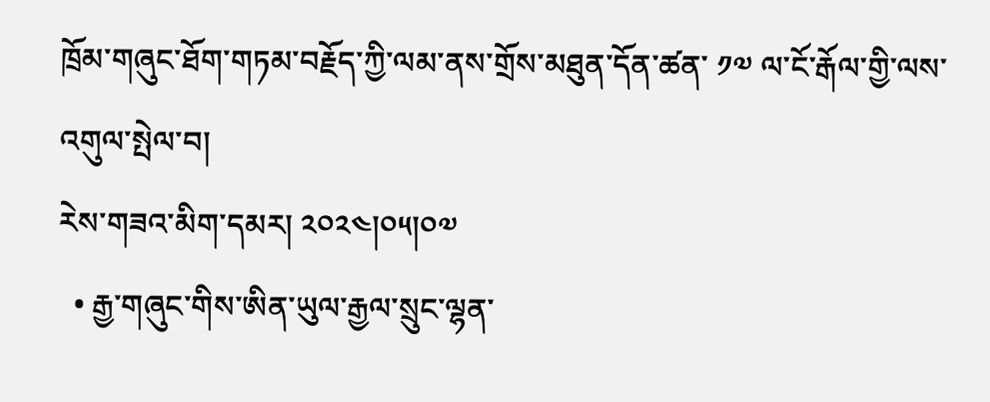ཁྲོམ་གཞུང་ཐོག་གཏམ་བརྗོད་ཀྱི་ལམ་ནས་གྲོས་མཐུན་དོན་ཚན་ ༡༧ ལ་ངོ་རྒོལ་གྱི་ལས་འགུལ་སྤེལ་བ།
རེས་གཟའ་མིག་དམར། ༢༠༢༤།༠༥།༠༧
  • རྒྱ་གཞུང་གིས་ཨིན་ཡུལ་རྒྱལ་སྲུང་ལྷན་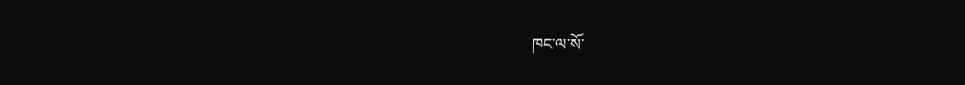ཁང་ལ་སོ་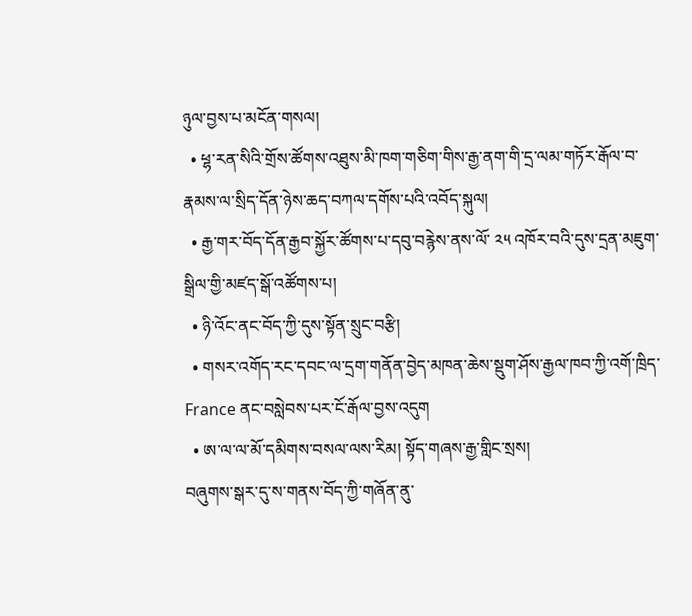ཉུལ་བྱས་པ་མངོན་གསལ།
  • ཕྷ་རན་སིའི་གྲོས་ཚོགས་འཐུས་མི་ཁག་གཅིག་གིས་རྒྱ་ནག་གི་དྲ་ལམ་གཏོར་རྒོལ་བ་རྣམས་ལ་སྲིད་དོན་ཉེས་ཆད་བཀལ་དགོས་པའི་འབོད་སྐུལ།
  • རྒྱ་གར་བོད་དོན་རྒྱབ་སྐྱོར་ཚོགས་པ་དབུ་བརྙེས་ནས་ལོ་ ༢༥ འཁོར་བའི་དུས་དྲན་མཇུག་སྒྲིལ་གྱི་མཛད་སྒོ་འཚོགས་པ།
  • ཉི་འོང་ནང་བོད་ཀྱི་དུས་སྟོན་སྲུང་བརྩི།
  • གསར་འགོད་རང་དབང་ལ་དྲག་གནོན་བྱེད་མཁན་ཆེས་སྡུག་ཤོས་རྒྱལ་ཁབ་ཀྱི་འགོ་ཁྲིད་ France ནང་བསླེབས་པར་ངོ་རྒོལ་བྱས་འདུག
  • ཨ་ལ་ལ་མོ་དམིགས་བསལ་ལས་རིམ། སྟོད་གཞས་རྒྱ་གླིང་སྲས།
བཞུགས་སྒར་དུ་ས་གནས་བོད་ཀྱི་གཞོན་ནུ་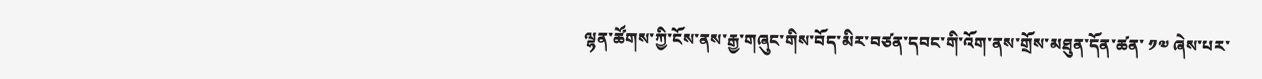ལྷན་ཚོགས་ཀྱི་ངོས་ནས་རྒྱ་གཞུང་གིས་བོད་མིར་བཙན་དབང་གི་འོག་ནས་གྲོས་མཐུན་དོན་ཚན་ ༡༧ ཞེས་པར་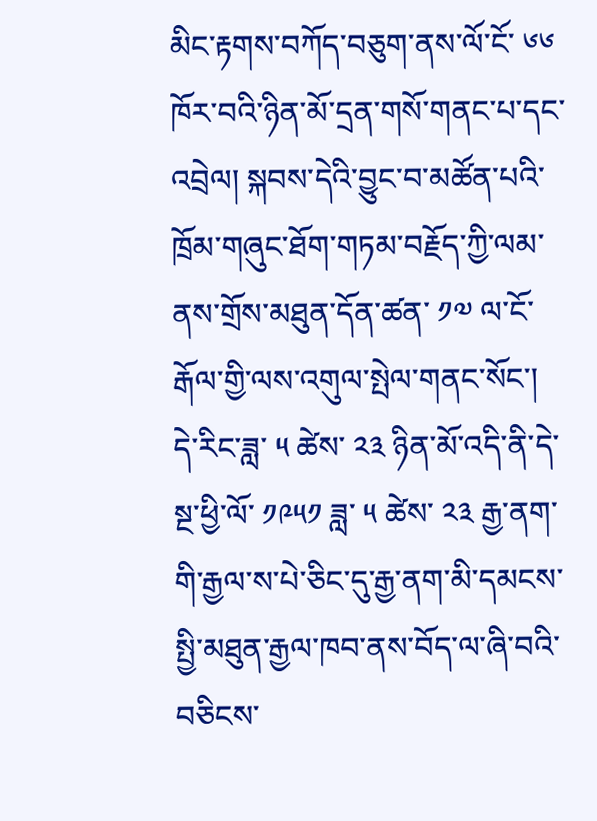མིང་རྟགས་བཀོད་བཅུག་ནས་ལོ་ངོ་ ༦༦ ཁོར་བའི་ཉིན་མོ་དྲན་གསོ་གནང་པ་དང་འབྲེལ། སྐབས་དེའི་བྱུང་བ་མཚོན་པའི་ཁྲོམ་གཞུང་ཐོག་གཏམ་བརྗོད་ཀྱི་ལམ་ནས་གྲོས་མཐུན་དོན་ཚན་ ༡༧ ལ་ངོ་རྒོལ་གྱི་ལས་འགུལ་སྤེལ་གནང་སོང་།
དེ་རིང་ཟླ་ ༥ ཚེས་ ༢༣ ཉིན་མོ་འདི་ནི་དེ་སྔ་ཕྱི་ལོ་ ༡༩༥༡ ཟླ་ ༥ ཚེས་ ༢༣ རྒྱ་ནག་གི་རྒྱལ་ས་པེ་ཅིང་དུ་རྒྱ་ནག་མི་དམངས་སྤྱི་མཐུན་རྒྱལ་ཁབ་ནས་བོད་ལ་ཞི་བའི་བཅིངས་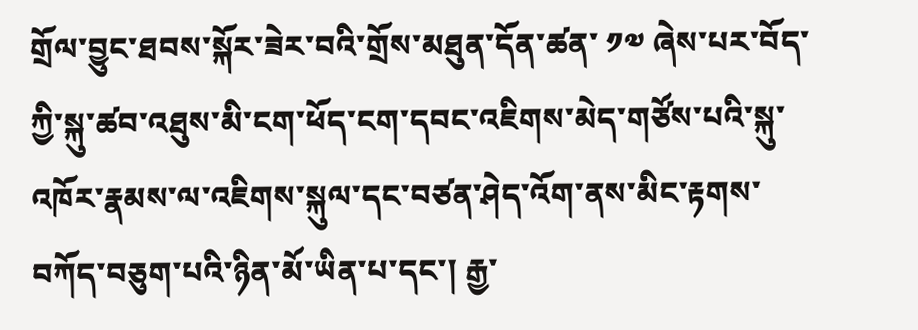གྲོལ་བྱུང་ཐབས་སྐོར་ཟེར་བའི་གྲོས་མཐུན་དོན་ཚན་ ༡༧ ཞེས་པར་བོད་ཀྱི་སྐུ་ཚབ་འཐུས་མི་ངག་ཕོད་ངག་དབང་འཇིགས་མེད་གཙོས་པའི་སྐུ་འཁོར་རྣམས་ལ་འཇིགས་སྐུལ་དང་བཙན་ཤེད་འོག་ནས་མིང་རྟགས་བཀོད་བཅུག་པའི་ཉིན་མོ་ཡིན་པ་དང་། རྒྱ་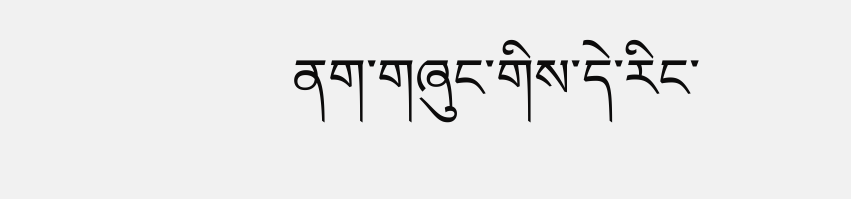ནག་གཞུང་གིས་དེ་རིང་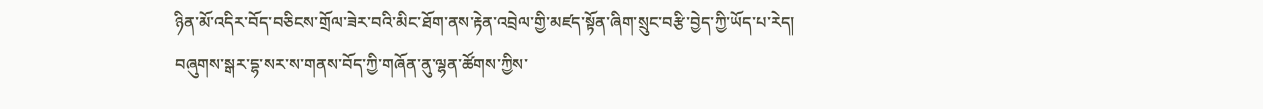ཉིན་མོ་འདིར་བོད་བཅིངས་གྲོལ་ཟེར་བའི་མིང་ཐོག་ནས་རྟེན་འབྲེལ་གྱི་མཛད་སྟོན་ཞིག་སྲུང་བརྩི་བྱེད་ཀྱི་ཡོད་པ་རེད།
བཞུགས་སྒར་དྷ་སར་ས་གནས་བོད་ཀྱི་གཞོན་ནུ་ལྷན་ཚོགས་ཀྱིས་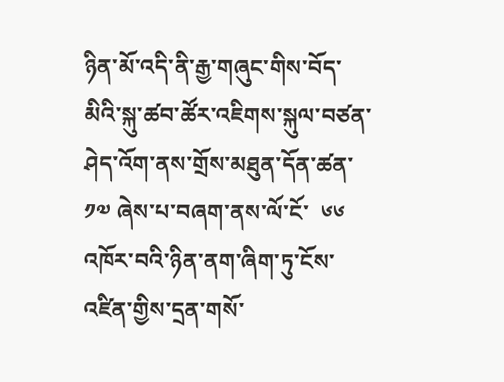ཉིན་མོ་འདི་ནི་རྒྱ་གཞུང་གིས་བོད་མིའི་སྐུ་ཚབ་ཚོར་འཇིགས་སྐུལ་བཙན་ཤེད་འོག་ནས་གྲོས་མཐུན་དོན་ཚན་ ༡༧ ཞེས་པ་བཞག་ནས་ལོ་ངོ་  ༦༦ འཁོར་བའི་ཉིན་ནག་ཞིག་ཏུ་ངོས་འཛིན་གྱིས་དྲན་གསོ་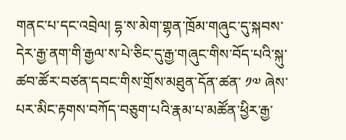གནང་པ་དང་འབྲེལ། དྷ་ས་མེག་གྷན་ཁྲོམ་གཞུང་དུ་སྐབས་དེར་རྒྱ་ནག་གི་རྒྱལ་ས་པེ་ཅིང་དུ་རྒྱ་གཞུང་གིས་བོད་པའི་སྐུ་ཚབ་ཚོར་བཙན་དབང་གིས་གྲོས་མཐུན་དོན་ཚན་ ༡༧ ཞེས་པར་མིང་རྟགས་བཀོད་བཅུག་པའི་རྣམ་པ་མཚོན་ཕྱིར་རྒྱ་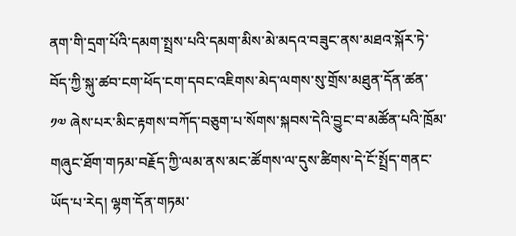ནག་གི་དྲག་པོའི་དམག་སྤྲས་པའི་དམག་མིས་མེ་མདའ་བཟུང་ནས་མཐའ་སྐོར་ཏེ་བོད་ཀྱི་སྐུ་ཚབ་ངག་ཕོད་ངག་དབང་འཇིགས་མེད་ལགས་སུ་གྲོས་མཐུན་དོན་ཚན་ ༡༧ ཞེས་པར་མིང་རྟགས་བཀོད་བཅུག་པ་སོགས་སྐབས་དེའི་བྱུང་བ་མཚོན་པའི་ཁྲོམ་གཞུང་ཐོག་གཏམ་བརྗོད་ཀྱི་ལམ་ནས་མང་ཚོགས་ལ་དུས་ཚིགས་དེ་ངོ་སྤྲོད་གནང་ཡོད་པ་རེད། ལྷག་དོན་གཏམ་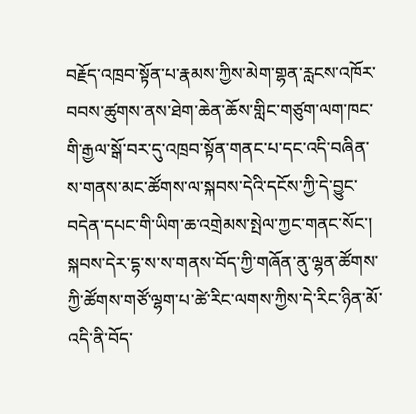བརྗོད་འཁྲབ་སྟོན་པ་རྣམས་ཀྱིས་མེག་གྷན་རླངས་འཁོར་བབས་ཚུགས་ནས་ཐེག་ཆེན་ཆོས་གླིང་གཙུག་ལག་ཁང་གི་རྒྱལ་སྒོ་བར་དུ་འཁྲབ་སྟོན་གནང་པ་དང་འདི་བཞིན་ས་གནས་མང་ཚོགས་ལ་སྐབས་དེའི་དངོས་ཀྱི་དེ་བྱུང་བདེན་དཔང་གི་ཡིག་ཆ་འགྲེམས་སྤེལ་ཀྱང་གནང་སོང་།
སྐབས་དེར་དྷ་ས་ས་གནས་བོད་ཀྱི་གཞོན་ནུ་ལྷན་ཚོགས་ཀྱི་ཚོགས་གཙོ་ལྷག་པ་ཚེ་རིང་ལགས་ཀྱིས་དེ་རིང་ཉིན་མོ་འདི་ནི་བོད་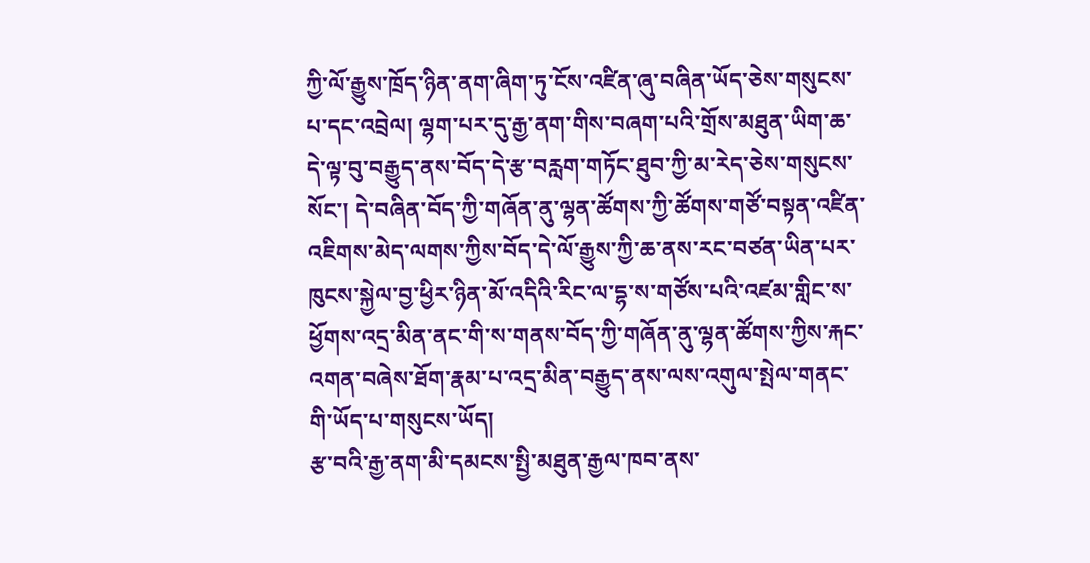ཀྱི་ལོ་རྒྱུས་ཁྲོད་ཉིན་ནག་ཞིག་ཏུ་ངོས་འཛིན་ཞུ་བཞིན་ཡོད་ཅེས་གསུངས་པ་དང་འབྲེལ། ལྷག་པར་དུ་རྒྱ་ནག་གིས་བཞག་པའི་གྲོས་མཐུན་ཡིག་ཆ་དེ་ལྟ་བུ་བརྒྱུད་ནས་བོད་དེ་རྩ་བརླག་གཏོང་ཐུབ་ཀྱི་མ་རེད་ཅེས་གསུངས་སོང་། དེ་བཞིན་བོད་ཀྱི་གཞོན་ནུ་ལྷན་ཚོགས་ཀྱི་ཚོགས་གཙོ་བསྟན་འཛིན་འཇིགས་མེད་ལགས་ཀྱིས་བོད་དེ་ལོ་རྒྱུས་ཀྱི་ཆ་ནས་རང་བཙན་ཡིན་པར་ཁུངས་སྐྱེལ་བྱ་ཕྱིར་ཉིན་མོ་འདིའི་རིང་ལ་དྷ་ས་གཙོས་པའི་འཛམ་གླིང་ས་ཕྱོགས་འདྲ་མིན་ནང་གི་ས་གནས་བོད་ཀྱི་གཞོན་ནུ་ལྷན་ཚོགས་ཀྱིས་རྐང་འགན་བཞེས་ཐོག་རྣམ་པ་འདྲ་མིན་བརྒྱུད་ནས་ལས་འགུལ་སྤེལ་གནང་གི་ཡོད་པ་གསུངས་ཡོད།
རྩ་བའི་རྒྱ་ནག་མི་དམངས་སྤྱི་མཐུན་རྒྱལ་ཁབ་ནས་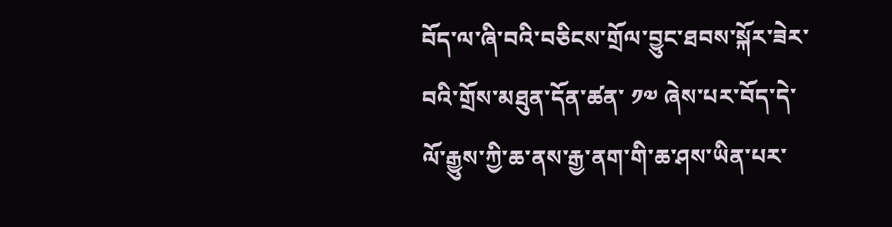བོད་ལ་ཞི་བའི་བཅིངས་གྲོལ་བྱུང་ཐབས་སྐོར་ཟེར་བའི་གྲོས་མཐུན་དོན་ཚན་ ༡༧ ཞེས་པར་བོད་དེ་ལོ་རྒྱུས་ཀྱི་ཆ་ནས་རྒྱ་ནག་གི་ཆ་ཤས་ཡིན་པར་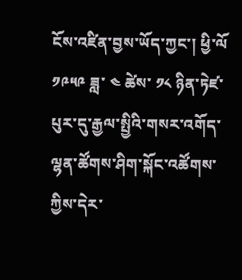ངོས་འཛིན་བྱས་ཡོད་ཀྱང་། ཕྱི་ལོ ༡༩༥༩ ཟླ་ ༤ ཚེས་ ༡༨ ཉིན་ཏེཛ་པུར་དུ་རྒྱལ་སྤྱིའི་གསར་འགོད་ལྷན་ཚོགས་ཤིག་སྐོང་འཚོགས་ཀྱིས་དེར་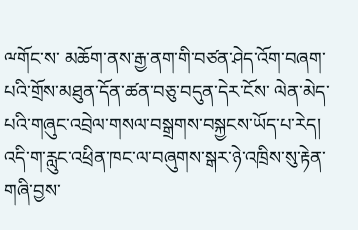ྋགོང་ས་ མཆོག་ནས་རྒྱ་ནག་གི་བཙན་ཤེད་འོག་བཞག་པའི་གྲོས་མཐུན་དོན་ཚན་བཅུ་བདུན་དེར་ངོས་ ལེན་མེད་པའི་གཞུང་འབྲེལ་གསལ་བསྒྲགས་བསྐྱངས་ཡོད་པ་རེད།
འདི་ག་རླུང་འཕྲིན་ཁང་ལ་བཞུགས་སྒར་ཉེ་འཁྲིས་སུ་རྟེན་གཞི་བྱས་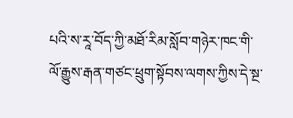པའི་ས་རཱ་བོད་ཀྱི་མཐོ་རིམ་སློབ་གཉེར་ཁང་གི་ལོ་རྒྱུས་རྒན་གཙང་ཕྲུག་སྟོབས་ལགས་ཀྱིས་དེ་སྔ་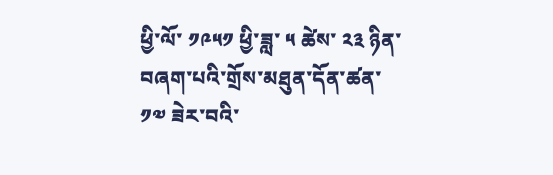ཕྱི་ལོ་ ༡༩༥༡ ཕྱི་ཟླ་ ༥ ཚེས་ ༢༣ ཉིན་བཞག་པའི་གྲོས་མཐུན་དོན་ཚན་ ༡༧ ཟེར་བའི་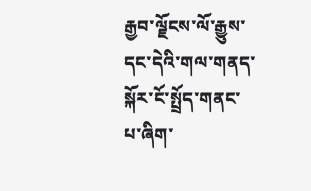རྒྱབ་ལྗོངས་ལོ་རྒྱུས་དང་དེའི་གལ་གནད་སྐོར་ངོ་སྤྲོད་གནང་པ་ཞིག་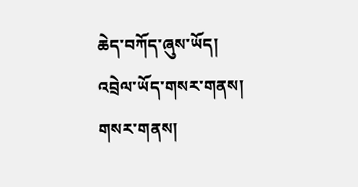ཆེད་བཀོད་ཞུས་ཡོད།
འབྲེལ་ཡོད་གསར་གནས།
གསར་གནས།